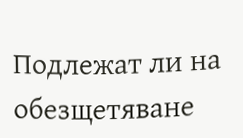Подлежат ли на обезщетяване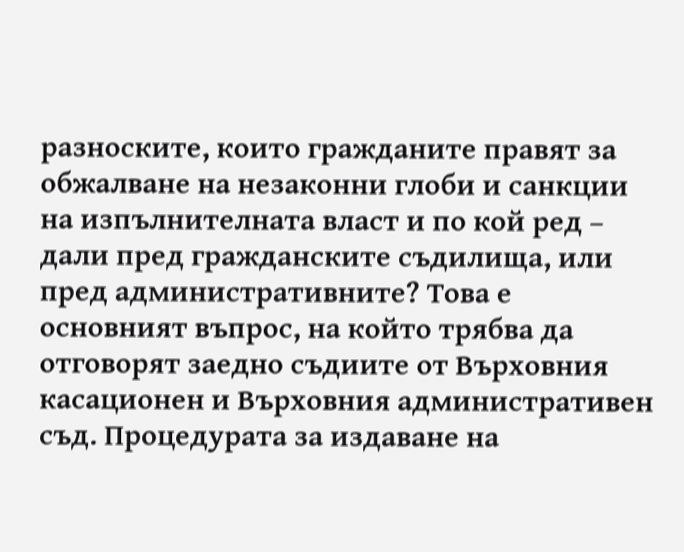разноските, които гражданите правят за обжалване на незаконни глоби и санкции на изпълнителната власт и по кой ред – дали пред гражданските съдилища, или пред административните? Това е основният въпрос, на който трябва да отговорят заедно съдиите от Върховния касационен и Върховния административен съд. Процедурата за издаване на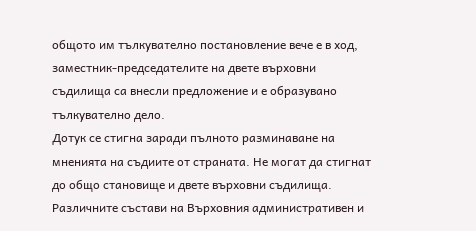общото им тълкувателно постановление вече е в ход, заместник-председателите на двете върховни съдилища са внесли предложение и е образувано тълкувателно дело.
Дотук се стигна заради пълното разминаване на мненията на съдиите от страната. Не могат да стигнат до общо становище и двете върховни съдилища. Различните състави на Върховния административен и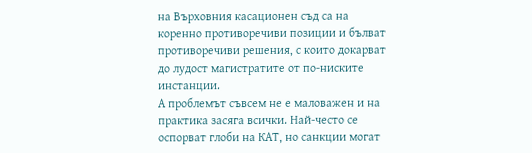на Върховния касационен съд са на коренно противоречиви позиции и бълват противоречиви решения, с които докарват до лудост магистратите от по-ниските инстанции.
А проблемът съвсем не е маловажен и на практика засяга всички. Най-често се оспорват глоби на КАТ, но санкции могат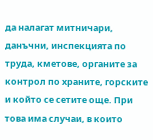да налагат митничари, данъчни, инспекцията по труда, кметове, органите за контрол по храните, горските и който се сетите още. При това има случаи, в които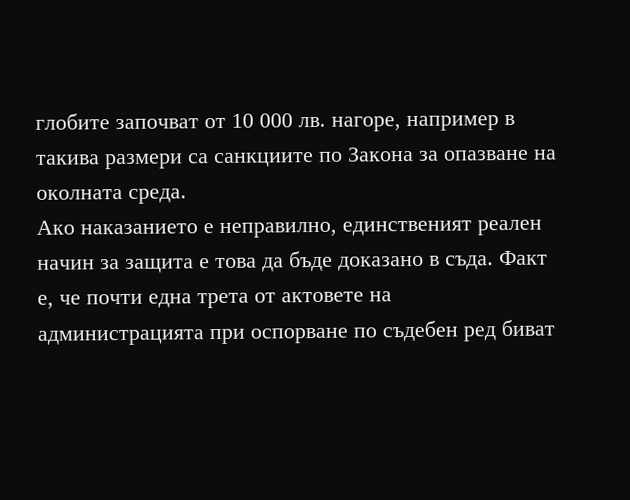глобите започват от 10 000 лв. нагоре, например в такива размери са санкциите по Закона за опазване на околната среда.
Ако наказанието е неправилно, единственият реален начин за защита е това да бъде доказано в съда. Факт е, че почти една трета от актовете на администрацията при оспорване по съдебен ред биват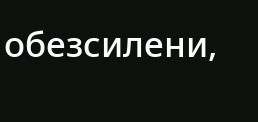обезсилени,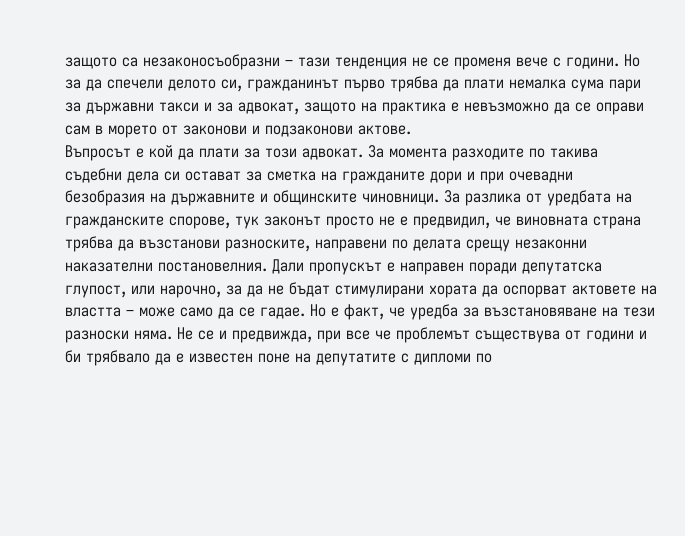защото са незаконосъобразни – тази тенденция не се променя вече с години. Но за да спечели делото си, гражданинът първо трябва да плати немалка сума пари за държавни такси и за адвокат, защото на практика е невъзможно да се оправи сам в морето от законови и подзаконови актове.
Въпросът е кой да плати за този адвокат. За момента разходите по такива съдебни дела си остават за сметка на гражданите дори и при очевадни безобразия на държавните и общинските чиновници. За разлика от уредбата на гражданските спорове, тук законът просто не е предвидил, че виновната страна трябва да възстанови разноските, направени по делата срещу незаконни наказателни постановелния. Дали пропускът е направен поради депутатска глупост, или нарочно, за да не бъдат стимулирани хората да оспорват актовете на властта – може само да се гадае. Но е факт, че уредба за възстановяване на тези разноски няма. Не се и предвижда, при все че проблемът съществува от години и би трябвало да е известен поне на депутатите с дипломи по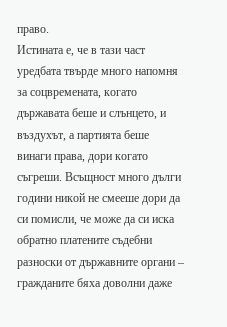право.
Истината е, че в тази част уредбата твърде много напомня за соцвремената, когато държавата беше и слънцето, и въздухът, а партията беше винаги права, дори когато съгреши. Всъщност много дълги години никой не смееше дори да си помисли, че може да си иска обратно платените съдебни разноски от държавните органи – гражданите бяха доволни даже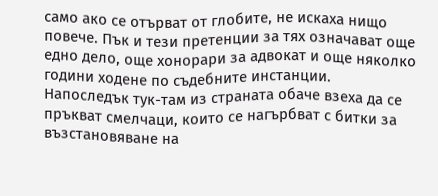само ако се отърват от глобите, не искаха нищо повече. Пък и тези претенции за тях означават още едно дело, още хонорари за адвокат и още няколко години ходене по съдебните инстанции.
Напоследък тук-там из страната обаче взеха да се пръкват смелчаци, които се нагърбват с битки за възстановяване на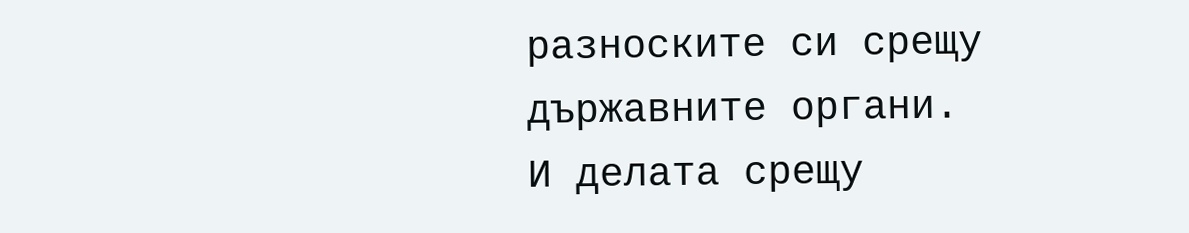разноските си срещу държавните органи. И делата срещу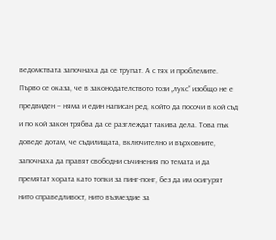ведомствата започнаха да се трупат. А с тях и проблемите.
Първо се оказа, че в законодателството този „лукс“ изобщо не е предвиден – няма и един написан ред, който да посочи в кой съд и по кой закон трябва да се разглеждат такива дела. Това пък доведе дотам, че съдилищата, включително и върховните, започнаха да правят свободни съчинения по темата и да премятат хората като топки за пинг-понг, без да им осигурят нито справедливост, нито възмездие за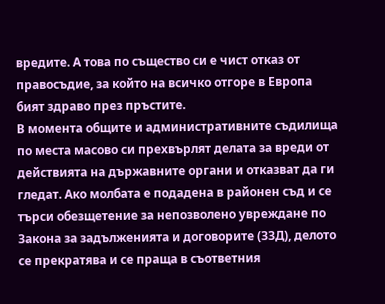вредите. А това по същество си е чист отказ от правосъдие, за който на всичко отгоре в Европа бият здраво през пръстите.
В момента общите и административните съдилища по места масово си прехвърлят делата за вреди от действията на държавните органи и отказват да ги гледат. Ако молбата е подадена в районен съд и се търси обезщетение за непозволено увреждане по Закона за задълженията и договорите (ЗЗД), делото се прекратява и се праща в съответния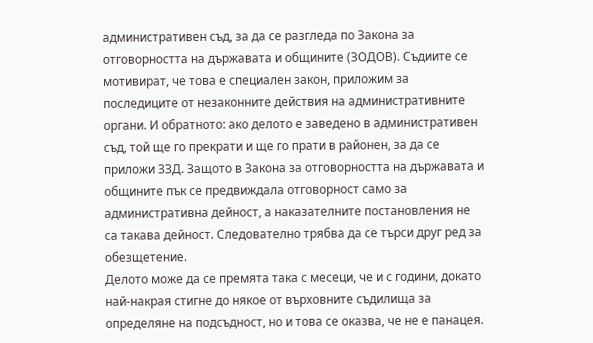административен съд, за да се разгледа по Закона за отговорността на държавата и общините (ЗОДОВ). Съдиите се мотивират, че това е специален закон, приложим за последиците от незаконните действия на административните органи. И обратното: ако делото е заведено в административен съд, той ще го прекрати и ще го прати в районен, за да се приложи ЗЗД. Защото в Закона за отговорността на държавата и общините пък се предвиждала отговорност само за административна дейност, а наказателните постановления не са такава дейност. Следователно трябва да се търси друг ред за обезщетение.
Делото може да се премята така с месеци, че и с години, докато най-накрая стигне до някое от върховните съдилища за определяне на подсъдност, но и това се оказва, че не е панацея.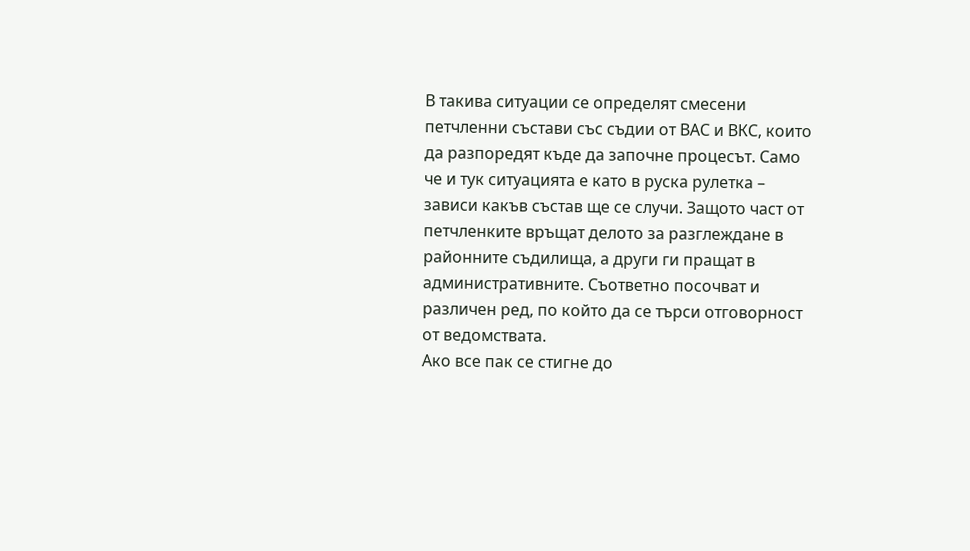В такива ситуации се определят смесени петчленни състави със съдии от ВАС и ВКС, които да разпоредят къде да започне процесът. Само че и тук ситуацията е като в руска рулетка – зависи какъв състав ще се случи. Защото част от петчленките връщат делото за разглеждане в районните съдилища, а други ги пращат в административните. Съответно посочват и различен ред, по който да се търси отговорност от ведомствата.
Ако все пак се стигне до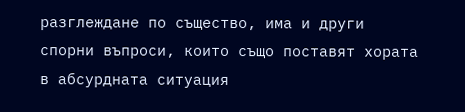разглеждане по същество, има и други спорни въпроси, които също поставят хората в абсурдната ситуация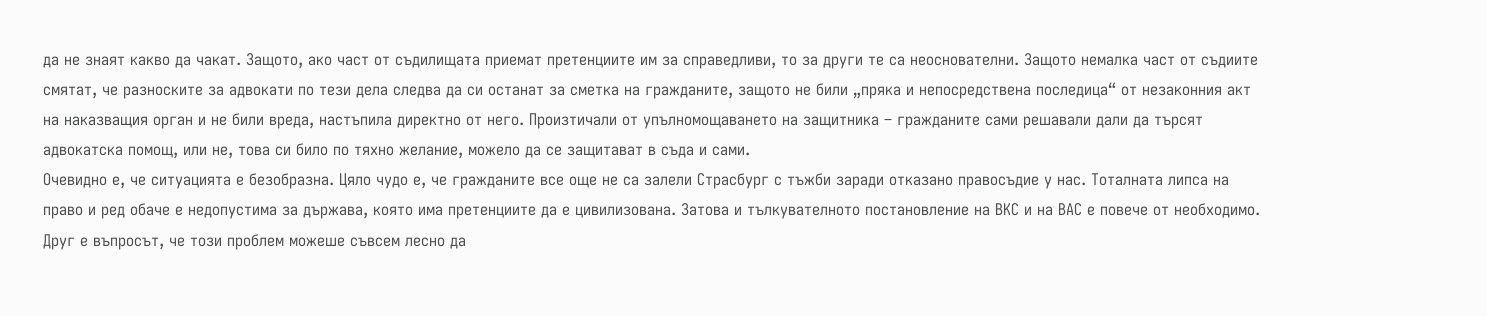да не знаят какво да чакат. Защото, ако част от съдилищата приемат претенциите им за справедливи, то за други те са неоснователни. Защото немалка част от съдиите смятат, че разноските за адвокати по тези дела следва да си останат за сметка на гражданите, защото не били „пряка и непосредствена последица“ от незаконния акт на наказващия орган и не били вреда, настъпила директно от него. Произтичали от упълномощаването на защитника – гражданите сами решавали дали да търсят адвокатска помощ, или не, това си било по тяхно желание, можело да се защитават в съда и сами.
Очевидно е, че ситуацията е безобразна. Цяло чудо е, че гражданите все още не са залели Страсбург с тъжби заради отказано правосъдие у нас. Тоталната липса на право и ред обаче е недопустима за държава, която има претенциите да е цивилизована. Затова и тълкувателното постановление на ВКС и на ВАС е повече от необходимо. Друг е въпросът, че този проблем можеше съвсем лесно да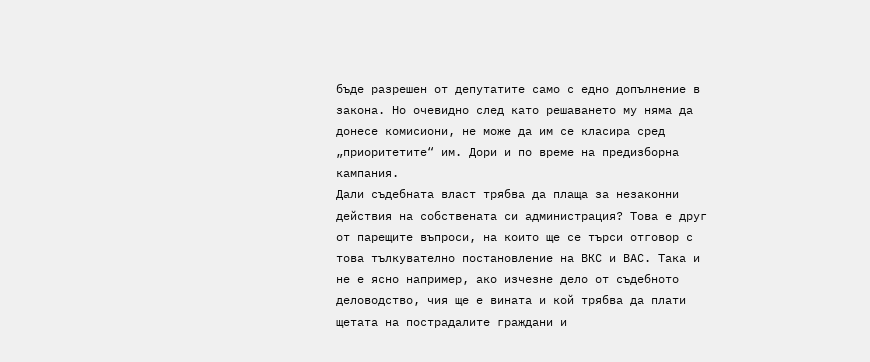бъде разрешен от депутатите само с едно допълнение в закона. Но очевидно след като решаването му няма да донесе комисиони, не може да им се класира сред „приоритетите“ им. Дори и по време на предизборна кампания.
Дали съдебната власт трябва да плаща за незаконни действия на собствената си администрация? Това е друг от парещите въпроси, на които ще се търси отговор с това тълкувателно постановление на ВКС и ВАС. Така и не е ясно например, ако изчезне дело от съдебното деловодство, чия ще е вината и кой трябва да плати щетата на пострадалите граждани и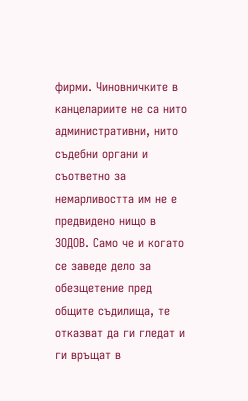фирми. Чиновничките в канцелариите не са нито административни, нито съдебни органи и съответно за немарливостта им не е предвидено нищо в ЗОДОВ. Само че и когато се заведе дело за обезщетение пред общите съдилища, те отказват да ги гледат и ги връщат в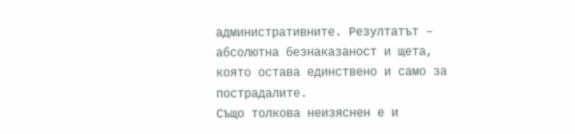административните. Резултатът – абсолютна безнаказаност и щета, която остава единствено и само за пострадалите.
Също толкова неизяснен е и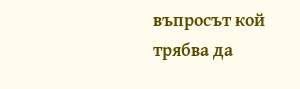въпросът кой трябва да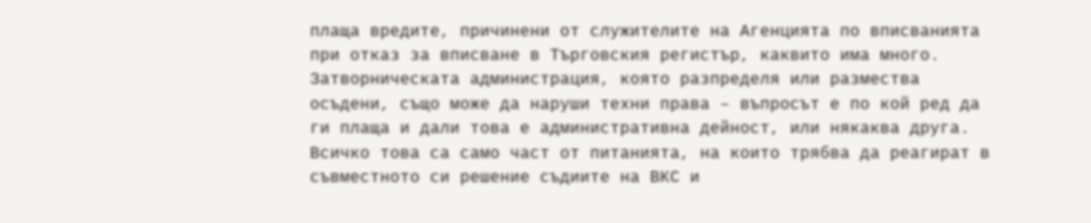плаща вредите, причинени от служителите на Агенцията по вписванията при отказ за вписване в Търговския регистър, каквито има много.
Затворническата администрация, която разпределя или размества осъдени, също може да наруши техни права – въпросът е по кой ред да ги плаща и дали това е административна дейност, или някаква друга.
Всичко това са само част от питанията, на които трябва да реагират в съвместното си решение съдиите на ВКС и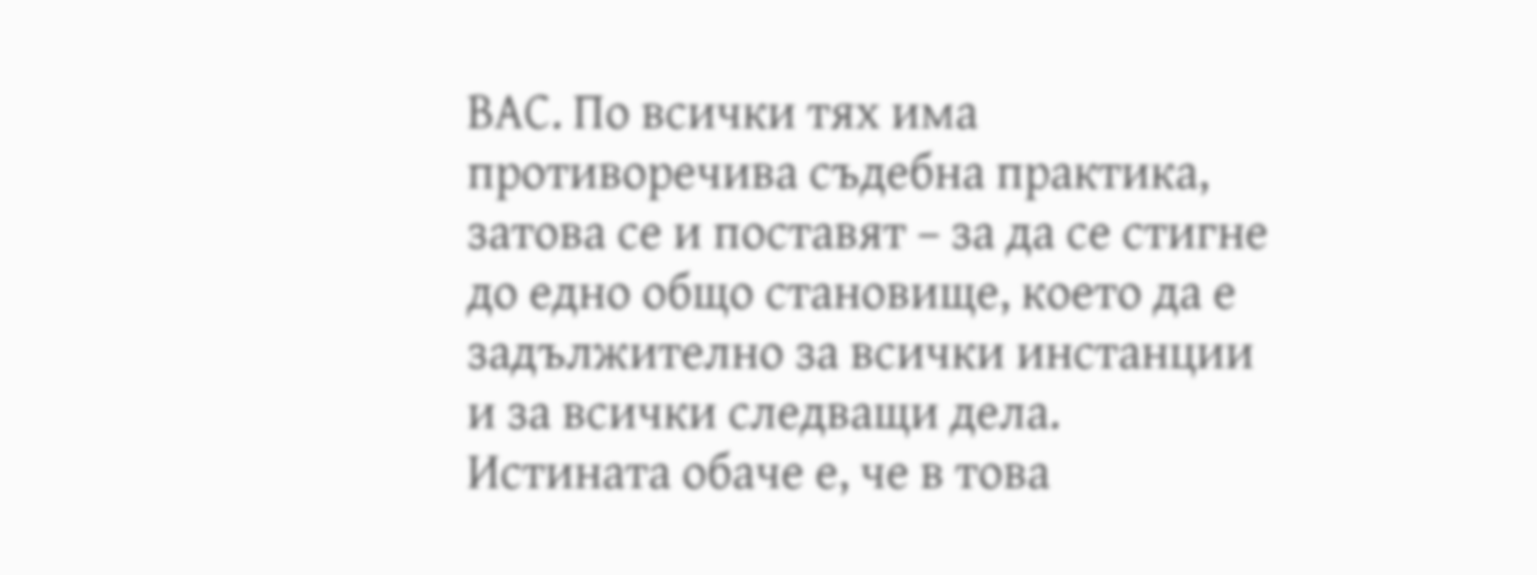ВАС. По всички тях има противоречива съдебна практика, затова се и поставят – за да се стигне до едно общо становище, което да е задължително за всички инстанции и за всички следващи дела.
Истината обаче е, че в това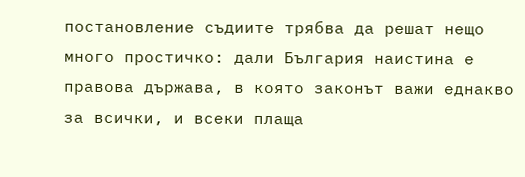постановление съдиите трябва да решат нещо много простичко: дали България наистина е правова държава, в която законът важи еднакво за всички, и всеки плаща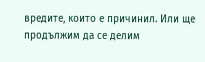вредите, които е причинил. Или ще продължим да се делим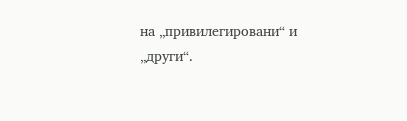на „привилегировани“ и „други“.